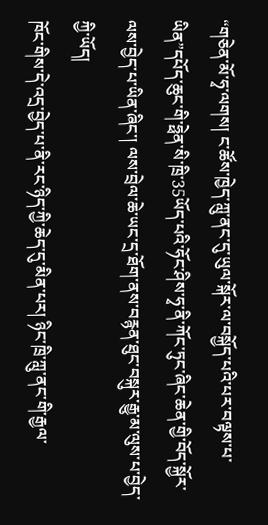“གཅེན་མོ་ཧྭ་ལགས། ང་ཚོས་ཁྱེད་ཀླུ་ནང་དུ་ཡུལ་སྐོར་ལ་བསྐྱོད་པའི་པར་བལྟས་པ་ཡིན”དཔོད་ཆུང་གི་ཧྥེན་སི་ཁྲི་35ཡོད་པའི་ཧོང་ཤིས་ཧྭ་ནི་ཀོང་ཏུང་ཞིང་ཆེན་གྱི་བོད་སྐྱོར་ལས་བྱེད་པ་ཡིན་ཞིང་། ལས་བྲེལ་ཆེ་ཡང་དྲ་ཐོག་ནས་བརྙན་ཐུང་བསྐུར་རྒྱུ་མ་ལུས་པ་བྱེད་ཀྱི་ཡོད།
ཁོང་གིས་དེ་འདྲ་བྱེད་པ་ནི་རང་ཉིད་ཀྱི་ཆེད་དུ་མིན་པར། ཉིང་ཁྲི་ཀླུ་ནང་གི་རྒྱལ་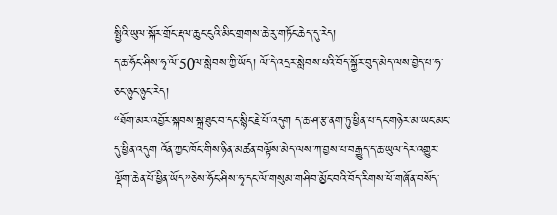སྤྱིའི་ཡུལ་སྐོར་གྲོང་རྡལ་ཆུང་ངུའི་མིང་གྲགས་ཆེ་རུ་གཏོང་ཆེད་དུ་རེད།
ད་ཆ་ཧོང་ཤིས་ཧྭ་ལོ་50ལ་སླེབས་ཀྱི་ཡོད། ལོ་དེ་འདྲར་སླེབས་པའི་བོད་སྐྱོར་བུད་མེད་ལས་བྱེད་པ་ཧ་ཅང་ཉུང་ཉུང་རེད།
“ཐོག་མར་འབྱོར་སྐབས་སྐྲ་ཐུང་བ་དང་སྙིང་རྗེ་པོ་འདུག ད་ཆ་ཤ་རྩ་ནག་ཏུ་ཕྱིན་པ་དང་གཉེར་མ་ཡང་མང་དུ་ཕྱིན་འདུག འོན་ཀྱང་ཁོང་གིས་ཉིན་མཚན་བལྟོས་མེད་ལས་ཀ་བྱས་པ་བརྒྱུད་ད་ཆ་ཡུལ་དེར་འགྱུར་ལྡོག་ཆེན་པོ་ཕྱིན་ཡོད”ཅེས་ཧོང་ཤིས་ཧྭ་དང་ལོ་གསུམ་གཤིབ་མྱོང་བའི་བོད་རིགས་ཕོ་གཞོན་བསོད་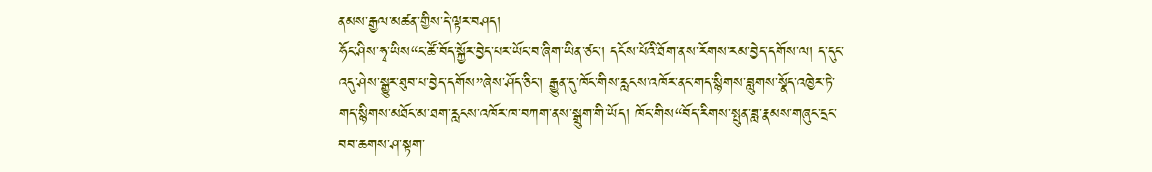ནམས་རྒྱལ་མཚན་གྱིས་དེ་ལྟར་བཤད།
ཧོང་ཤིས་ཧྭ་ཡིས“ང་ཚོ་བོད་སྐྱོར་བྱེད་པར་ཡོང་བ་ཞིག་ཡིན་ཙང་། དངོས་པོའི་ཐོག་ནས་རོགས་རམ་བྱེད་དགོས་ལ། ད་དུང་འདུ་ཤེས་སྒྱུར་ཐུབ་པ་བྱེད་དགོས”ཞེས་ཤོད་ཅིང་། རྒྱུན་དུ་ཁོང་གིས་རླངས་འཁོར་ནང་གད་སྙིགས་བླུགས་སྣོད་འཁྱེར་ཏེ་གད་སྙིགས་མཐོང་མ་ཐག་རླངས་འཁོར་ཁ་བཀག་ནས་སྒྲུག་གི་ཡོད། ཁོང་གིས“བོད་རིགས་སྤུན་ཟླ་རྣམས་གཞུང་དྲང་བབ་ཆགས་ཤ་སྟག་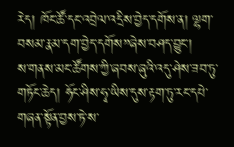རེད། ཁོང་ཚོ་དང་འབྲེལ་འདྲིས་བྱེད་དགོས་ན། ལྷག་བསམ་རྣམ་དག་བྱེད་དགོས”ཞེས་བཤད་བྱུང་།
ས་གནས་མང་ཚོགས་ཀྱི་ཞབས་ཞུའི་འདུ་ཤེས་ཟབ་ཏུ་གཏོང་ཆེད། ཧོང་ཤིས་ཧྭ་ཡིས་དུས་རྟག་ཏུ་རང་དཔེ་གཞན་སྟོན་བྱས་ཏེ་ས་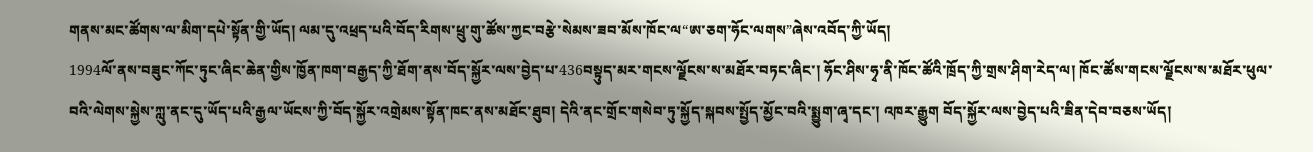གནས་མང་ཚོགས་ལ་མིག་དཔེ་སྟོན་གྱི་ཡོད། ལམ་དུ་འཕྲད་པའི་བོད་རིགས་ཕྲུ་གུ་ཚོས་ཀྱང་བརྩེ་སེམས་ཟབ་མོས་ཁོང་ལ“ཨ་ཅག་ཧོང་ལགས”ཞེས་འབོད་ཀྱི་ཡོད།
1994ལོ་ནས་བཟུང་ཀོང་ཏུང་ཞིང་ཆེན་གྱིས་ཁྱོན་ཁག་བརྒྱད་ཀྱི་ཐོག་ནས་བོད་སྐྱོར་ལས་བྱེད་པ་436བསྟུད་མར་གངས་ལྗོངས་ས་མཐོར་བཏང་ཞིང་། ཧོང་ཤིས་ཧྭ་ནི་ཁོང་ཚོའི་ཁྲོད་ཀྱི་གྲས་ཤིག་རེད་ལ། ཁོང་ཚོས་གངས་ལྗོངས་ས་མཐོར་ཕུལ་བའི་ལེགས་སྐྱེས་ཀླུ་ནང་དུ་ཡོད་པའི་རྒྱལ་ཡོངས་ཀྱི་བོད་སྐྱོར་འགྲེམས་སྟོན་ཁང་ནས་མཐོང་ཐུབ། དེའི་ནང་གྲོང་གསེབ་ཏུ་སྐྱོད་སྐབས་སྤྱོད་མྱོང་བའི་སྨྱུག་ཞྭ་དང་། འཁར་རྒྱུག བོད་སྐྱོར་ལས་བྱེད་པའི་ཟིན་དེབ་བཅས་ཡོད།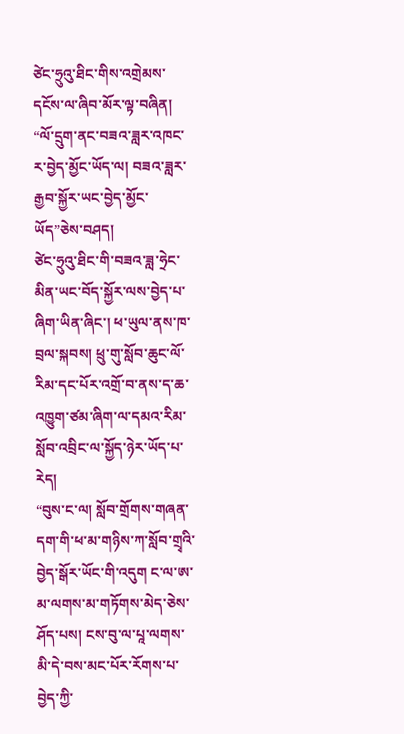ཙེང་ཧྲུའུ་ཐིང་གིས་འགྲེམས་དངོས་ལ་ཞིབ་མོར་ལྟ་བཞིན། “ལོ་དྲུག་ནང་བཟའ་ཟླར་འཁང་ར་བྱེད་མྱོང་ཡོད་ལ། བཟའ་ཟླར་རྒྱབ་སྐྱོར་ཡང་བྱེད་མྱོང་ཡོད”ཅེས་བཤད།
ཙེང་ཧྲུའུ་ཐིང་གི་བཟའ་ཟླ་ཧྲེང་མིན་ཡང་བོད་སྐྱོར་ལས་བྱེད་པ་ཞིག་ཡིན་ཞིང་། ཕ་ཡུལ་ནས་ཁ་བྲལ་སྐབས། ཕྲུ་གུ་སློབ་ཆུང་ལོ་རིམ་དང་པོར་འགྲོ་བ་ནས་ད་ཆ་འཁྱུག་ཙམ་ཞིག་ལ་དམའ་རིམ་སློབ་འབྲིང་ལ་སྐྱོད་ཉེར་ཡོད་པ་རེད།
“བུས་ང་ལ། སློབ་གྲོགས་གཞན་དག་གི་ཕ་མ་གཉིས་ཀ་སློབ་གྲྭའི་བྱེད་སྒོར་ཡོང་གི་འདུག ང་ལ་ཨ་མ་ལགས་མ་གཏོགས་མེད་ཅེས་ཤོད་པས། ངས་བུ་ལ་པཱ་ལགས་མི་དེ་བས་མང་པོར་རོགས་པ་བྱེད་ཀྱི་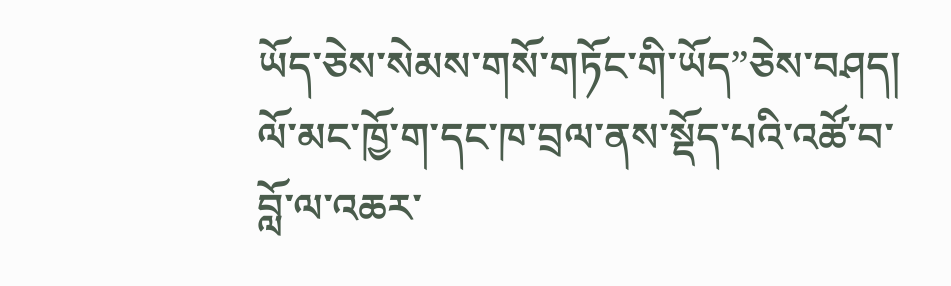ཡོད་ཅེས་སེམས་གསོ་གཏོང་གི་ཡོད”ཅེས་བཤད། ལོ་མང་ཁྱོ་ག་དང་ཁ་བྲལ་ནས་སྡོད་པའི་འཚོ་བ་བློ་ལ་འཆར་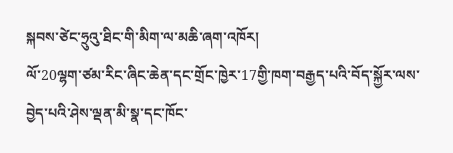སྐབས་ཙེང་ཧྲུའུ་ཐིང་གི་མིག་ལ་མཆི་ཞག་འཁོར།
ལོ་20ལྷག་ཙམ་རིང་ཞིང་ཆེན་དང་གྲོང་ཁྱེར་17གྱི་ཁག་བརྒྱད་པའི་བོད་སྐྱོར་ལས་བྱེད་པའི་ཤེས་ལྡན་མི་སྣ་དང་ཁོང་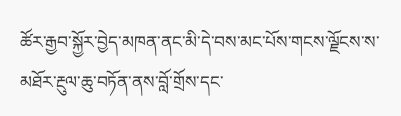ཚོར་རྒྱབ་སྐྱོར་བྱེད་མཁན་ནང་མི་དེ་བས་མང་པོས་གངས་ལྗོངས་ས་མཐོར་རྔུལ་ཆུ་བཏོན་ནས་བློ་གྲོས་དང་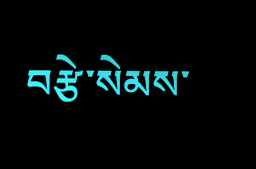བརྩེ་སེམས་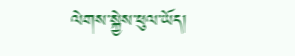ལེགས་སྐྱེས་ཕུལ་ཡོད།